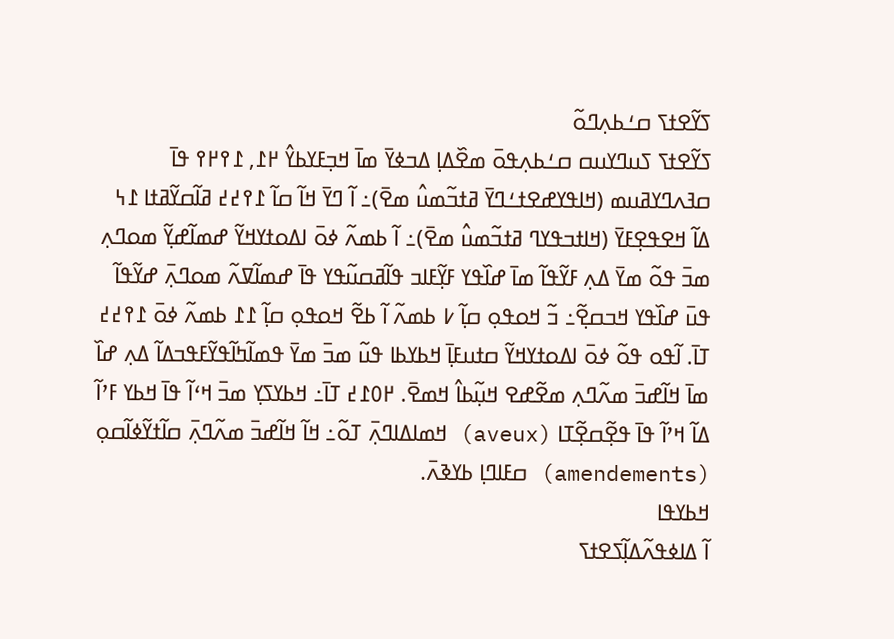ߖߌ߬ߐߙߖ ߛߑߕߍ߲ߣߋ߬
ߖߌ߬ߐߙߖ ߖߎߣߌߎߛ ߛߑߕߍ߲ߟߋ߫ ߘߐ߰ߡߊ߲ ߡߏߦߌ߫ ߘߊ߫ ߞߏ߲ߓߌߕߌ߮ ߂߁, ߁߉߂߉ ߟߊ߫ ߛߔߍߣߌߥߎߘ (ߞߊߟߌߝߐߙߑߣߌ߫ ߥߙߏ߬ߘߎ߮ ߘߐ߫)߸ ߊ߬ ߣߌ߫ ߞߊ߬ ߛߊ߬ ߁߉߄߄ ߥߊ߬ߛߌ߬ߥߙߊ ߁߆ ߡߊ߬ ߞߐߟߐ߲ߓߌ߫ (ߞߊߙߏߟߌߣ ߥߙߏ߬ߘߎ߮ ߘߐ߫)߸ ߊ߬ ߕߘߍ߬ ߦߋ߫ ߊߡߋߙߌߞߌ߬ ߝߘߊ߬ߝߌ߲߬ ߘߋߣߍ߲ ߘߏ߫ ߟߋ߬ ߘߌ߫ ߡߍ߲ ߓߌ߬ߟߊ߬ ߘߊ߫ ߝߊ߰ߟߌ ߓߌ߲߬ߓߊߏ ߟߊ߬ߥߛߎ߬ߟߌ ߟߊ߫ ߝߘߊ߬ߜߍ߬ ߘߋߣߍ߲߫ ߝߌ߬ߟߊ߬ ߟߎ߫ ߝߊ߰ߟߌ ߞߏߛߐ߲߬߸ ߏ߬ ߞߋߟߋ߲ ߛߊ߲߬ ߇ ߕߘߍ߬ ߊ߬ ߕߐ߬ ߞߋߟߋ߲ ߛߊ߲߬ ߁߁ ߕߘߍ߬ ߦߋ߫ ߁߉߄߄ ߠߊ߫. ߊ߬ߟߋ ߟߋ߬ ߦߋ߫ ߊߡߋߙߌߞߌ߬ ߛߙߎߓߊ߲߫ ߞߕߌߕߊ ߟߎ߬ ߘߏ߫ ߘߌ߫ ߟߘߊ߬ߤߊ߬ߟߌ߬ߓߟߏߡߊ߬ ߡߍ߲ ߝߊ߰ ߘߊ߫ ߞߊ߬ߝߏ߫ ߘߍ߬ߣߍ߲ ߘߐ߬ߝߐ ߞߎ߲߬ߕߊ߮ ߞߘߐ߫. ߂߀߁߄ ߠߊ߫߸ ߞߕߌߖߌ߲ ߘߏ߫ ߞߵߊ߬ ߟߊ߫ ߞߕߌ ߓߴߊ߬ ߡߊ߬ ߞߴߊ߬ ߟߊ߫ ߟߐ߲߬ߛߐ߲߬ߠߊ (aveux) ߞߘߊߡߊߣߍ߲߫ ߠߋ߬߸ ߞߊ߬ ߞߊ߬ߝߏ߫ ߘߍ߬ߣߍ߲߫ ߛߊ߬ߙߌ߬ߦߊ߬ߛߋ߲ (amendements) ߛߓߊߣߊ߲ ߕߌߢߍ߫.
ߞߕߌߟߊ
ߊ߬ ߡߊߦߟߍ߬ߡߊ߲߬ߖߐߙߖ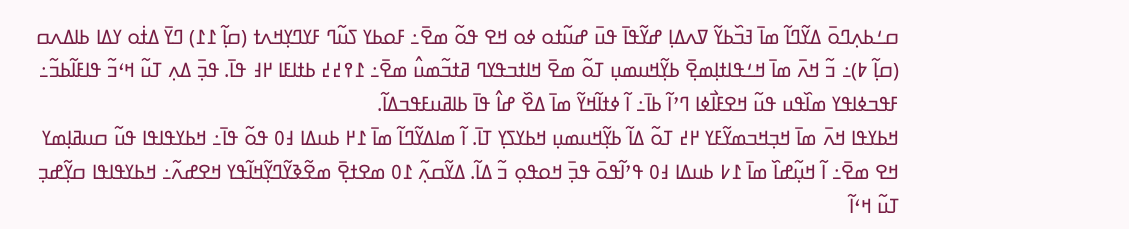ߛߑߕߍ߲ߣߋ߫ ߡߌ߬ߣߊ߬ ߘߊ߫ ߔߏ߰ߕߌ߬ ߜߍߡߊ߲ ߝߌ߬ߟߊ߫ ߟߎ߫ ߝߎ߬ߙߋ ߦߋ ߞߐ ߟߋ߬ ߘߐ߫߸ ߓߋߕߌ ߖߎ߬ߣ ߓߌߣߌ߲ߞߍߙ (ߛߊ߲߬ ߁߁) ߣߌ߫ ߡߙ߭ߋ ߌߡߊ ߕߊߡߍߛ (ߛߊ߲߬ ߈)߸ ߏ߬ ߞߍ߫ ߘߊ߫ ߞߑߟߊߙߊ߲ߘߐ߲߫ ߕߌ߲߬ߞߎߘߎ߲ ߠߋ߬ ߘߐ߫ ߞߊߙߏߟߌߣ ߥߙߏ߬ߘߎ߮ ߘߐ߫߸ ߁߉߄߄ ߕߙߊߓߊ ߂߃ ߟߊ߫. ߟߏ߲߫ ߡߍ߲ ߠߎ߬ ߞߵߏ߬ ߟߊߓߊ߬ߕߏ߬߸ ߓߟߏߦߊߟߌ ߘߊ߰ߟߎ ߟߎ߬ ߞߐߓߊ߯ߦߊ ߣߴߊ߬ ߕߊ߫߸ ߊ߬ ߦߙߊ߬ߞߌ߬ ߘߊ߫ ߡߐ߰ ߝߊ߮ ߟߊ߫ ߕߊߥߎߓߟߏߡߊ߬.
ߞߕߌߟߊ ߞߍ߫ ߘߊ߫ ߞߏ߲ߞߏߘߌ߬ߓߌ ߂߄ ߠߋ߬ ߡߊ߬ ߕߌ߲߬ߞߎߘߎ߲ ߞߕߌߖߌ߲ ߠߊ߫. ߊ߬ ߘߊߡߌ߬ߣߊ߬ ߘߊ߫ ߁߂ ߕߎߡߊ ߃߀ ߟߋ߬ ߟߊ߫߸ ߞߕߌߟߊߟߊ ߟߎ߬ ߛߎߥߊ߲ߘߌ ߞߐ ߘߐ߫߸ ߊ߬ ߞߎ߲߬ߝߊ߰ ߘߊ߫ ߁߇ ߕߎߡߊ ߃߀ ߟߴߊ߬ߟߋ߫ ߟߏ߲߫ ߞߋߟߋ߲ ߏ߬ ߡߊ߬. ߡߌ߬ߛߍ߲߬ ߁߀ ߘߐߙߐ߲߫ ߘߐ߬ߢߌ߬ߣߌ߲߬ߞߊ߬ߟߌ ߞߐߝߍ߬߸ ߞߕߌߟߊߟߊ ߛߌ߲߬ߝߏ߲ ߠߎ߬ ߞߵߊ߬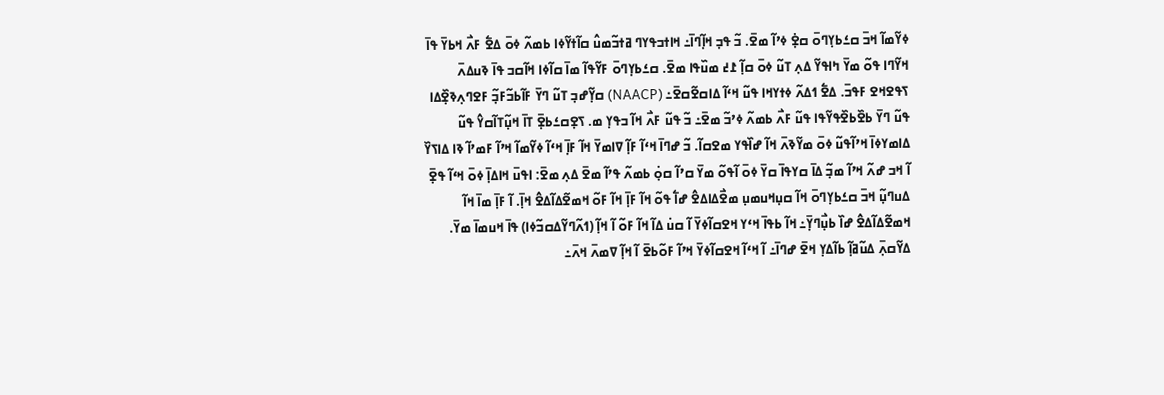ߦߌ߬ߘߊ߬ ߞߏ߫ ߛߑߕߌ߲ߣߋ߫ ߛߐ߲߭ ߦߴߊ߬ ߘߐ߫. ߏ߬ ߟߏ߲ ߞߊ߲߬ߣߊ߫߸ ߞߊߙߏߟߌߣ ߥߙߏ߬ߘߎ߮ ߛߊ߬ߙߌ߬ߦߊ ߕߘߍ߬ ߦߋ߫ ߡߐ߱ ߓߍ߯ ߞߕߌ߫ ߟߊ߫ ߞߌ߬ߣߊ ߟߋ߬ ߘߌ߫ ߤߊߟߌ߬ ߡߍ߲ ߠߎ߬ ߦߋ߫ ߛߊ߲߬ ߁߄ ߘߎ߰ߟߊ ߘߐ߫. ߛߑߕߌ߲ߣߋ߫ ߓߌ߬ߟߊ߬ ߘߊ߫ ߛߊ߬ߦߊ ߞߊ߬ߛߏ ߟߊ߫ ߢߎߡߍ߫ ߖߟߐߞߐ ߓߟߏ߫. ߡߐ߱ ߗߡߍ߬ ߦߙߌߞߊ ߟߎ߬ ߞߵߊ߬ ߡߊߛߐ߬ߛߐ߫߸ (NAACP) ߛߌ߲߬ߝߏ߲ ߠߎ߬ ߣߌ߫ ߓߊ߬ߕߏ߬ߓߏ߲߬ ߓߐߣߍ߲ߢߐ߲߰ߡߊ ߟߎ߬ ߣߌ߫ ߕߐ߰ߕߐ߰ߟߌ߬ߟߊ ߟߎ߬ ߓߍ߯ ߕߘߍ߬ ߦߴߏ߬ ߘߐ߫߸ ߏ߬ ߟߎ߬ ߓߍ߯ ߞߊ߬ ߏߟߌ߲ ߘ. ߖߐ߲ߛߑߕߐ߲߫ ߠߊ߫ ߞߎ߲߬ߠߊ߬ߛߌ߮ ߟߎ߬ ߡߊߘߌߦߊ߫ ߞߴߊ߬ߟߎ߬ ߦߋ߫ ߘߌ߬ߢߍ߫ ߞߊ߬ ߝߊ߰ߟߌ ߘߐߛߊ߬. ߏ߬ ߝߣߊ߫ ߞߵߊ߬ ߓߊ߲߬ ߜߊߘߌ߫ ߞߊ߬ ߓߊ߲߫ ߞߵߊ߬ ߦߌ߬ߘߊ߬ ߞߴߊ߬ ߓߘߴߊ߬ ߢߊ ߡߊߖߌ߰ ߊ߬ ߞߏ ߝߍ߬ ߞߴߊ߬ ߘߏ߲߬ ߡߊ߫ ߛߌߟߊ߫ ߛߌ߫ ߦߋ߫ ߊ߬ߟߋ߬ ߘߌ߫ ߛߴߊ߬ ߛߋ߲߭ ߕߘߍ߬ ߟߴߊ߬ ߘߐ߫ ߡߍ߲ ߘߐ߫: ߊߟߎ߫ ߞߊߡߊ߲߫ ߦߋ߫ ߞߵߊ߬ ߟߐ߲߫ ߡߎߣߎ߲߬ ߞߏ߫ ߛߑߕߌ߲ߣߋ߫ ߞߊ߬ ߛߎ߲ߞߎߘߎ߲ ߘߐ߯ߡߊߡߐ߮ ߝߊ߱ ߟߋ߬ ߞߊ߬ ߓߊ߲߫ ߞߊ߬ ߓߋ߬ ߞߘߐ߬ߡߊ߬ߡߐ߮ ߞߊ߲߫. ߊ߬ ߓߊ߲߫ ߘߊ߫ ߞߊ߬ ߞߘߐ߬ߡߊ߬ߡߐ߮ ߝߊ߰ ߕߎ߲߯ߣߌ߲߫߸ ߞߊ߬ ߕߟߊ߫ ߞߵߌ ߞߐߛߊ߬ߦߌ߫ ߊ߬ ߛߎ߭ ߡߊ߬ ߞߊ߬ ߓߋ߬ ߊ߬ ߞߊ߲߬ (ߗߍ߬ߣߌ߬ߡߛߏ߬ߦߊ) ߟߊ߫ ߞߎߘߊ߫ ߘߌ߫. ߡߌ߬ߛߍ߲߫ ߡߎ߬ߥߊ߲߬ ߕߊ߬ߡߌ߲ ߞߐ߫ ߝߣߊ߫߸ ߊ߬ ߞߵߊ߬ ߞߐߛߊ߬ߦߌ߫ ߞߴߊ߬ ߓߋ߬ߕߐ߫ ߊ߬ ߞߊ߲߬ ߜߘߍ߫ ߞߍ߫߸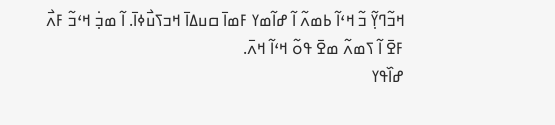ߞߏ߬ߣߌ߲߬ ߏ߬ ߞߵߊ߬ ߕߘߍ߬ ߊ߬ ߝߊ߬ߘߌ ߓߘߊ߫ ߛߎߡߊ߫ ߞߏߖߎ߯ߦߊ߫. ߊ߬ ߘߏ߲߭ ߞߵߏ߬ ߓߍ߯ ߓߐ߫ ߊ߬ ߖߘߍ߬ ߘߐ߫ ߟߋ߬ ߞߵߊ߬ ߞߍ߫.
ߝߊ߰ߟߌ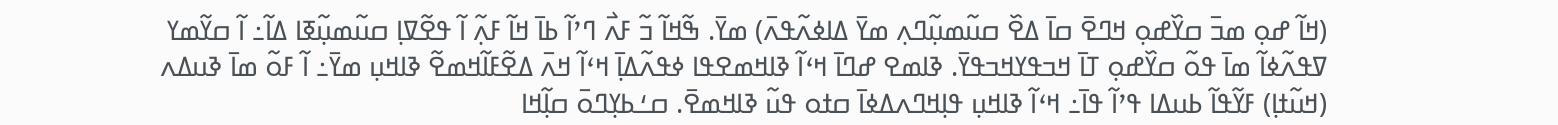(ߞߊ߬ ߝߋ߲ ߘߏ߫ ߛߌ߰ߝߋ߲ ߞߣߐ߫ ߛߊ߫ ߡߐ߰ ߛߎ߬ߘߎ߲߬ߣߍ߲ ߘߌ߫ ߡߊߦߍ߬ߟߍ߫) ߘߌ߫. ߒ߬ߞߊ߬ ߏ߬ ߓߍ߯ ߣߴߊ߬ ߕߊ߫ ߞߊ߬ ߓߍ߲߬ ߊ߬ ߟߐ߬ߜߊ߲ ߛߎ߬ߘߎ߲߬ߧߊ ߡߊ߬߸ ߊ߬ ߛߌ߬ߘߌ ߜߟߍ߬ߦߊ߬ ߘߊ߫ ߟߋ߬ ߛߌ߰ߝߋ߲ ߠߊ߫ ߞߏߟߌߞߏߟߌ߫. ߢߊߘߐ ߝߣߊ߫ ߞߵߊ߬ ߢߊߞߘߐߟߊ ߦߟߍ߬ߡߊ߲߫ ߞߵߊ߬ ߞߍ߫ ߡߐ߬ߓߊ߬ߞߘߐ߬ ߢߊߞߎ߲ ߘߌ߫߸ ߊ߬ ߓߋ߬ ߘߊ߫ ߢߎߡߍ (ߞߎ߬ߙߊ߲) ߓߌ߬ߟߊ߬ ߕߎߡߊ ߟߴߊ߬ ߟߊ߫߸ ߞߵߊ߬ ߢߊߞߎ߲ ߟߊ߲ߞߣߍߡߦߊ߫ ߛߙߋ ߟߎ߬ ߢߊߞߘߐ߫. ߛߑߕߌ߲ߣߋ߫ ߛߊ߲߬ߞߊ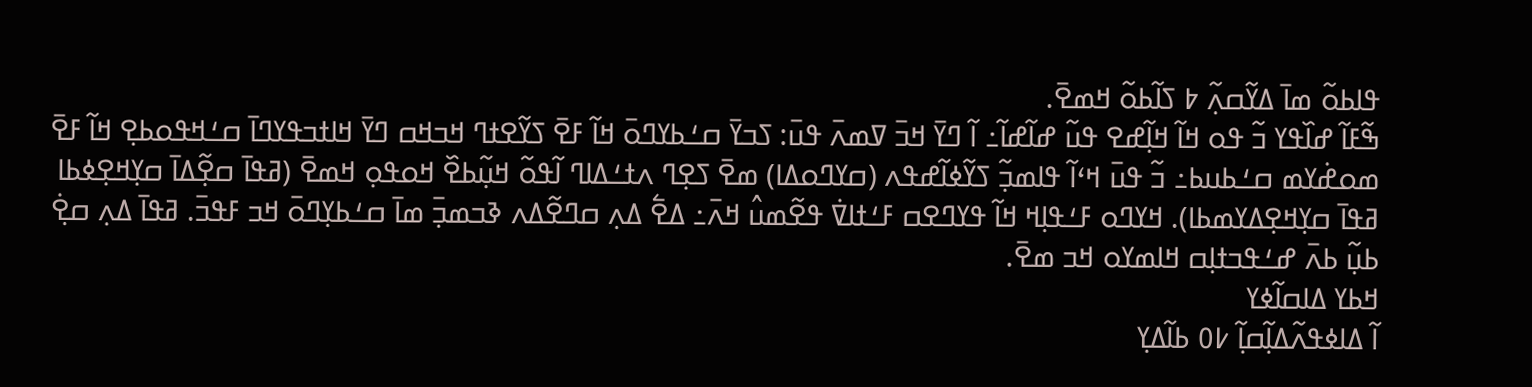ߟߊߕߋ߬ ߘߊ߫ ߡߌ߬ߛߍ߲߬ ߈ ߖߊ߬ߕߋ߬ ߞߘߐ߫.
ߒ߬ߓߊ߬ ߝߊ߰ߟߌ ߏ߬ ߟߋ ߞߊ߬ ߞߊ߲߬ߝߐ ߟߎ߬ ߝߊ߬ߝߊ߬߸ ߊ߬ ߣߌ߫ ߞߏ߫ ߜߘߍ߫ ߟߎ߫: ߖߏߌ߫ ߛߑߕߌߣߋ߫ ߞߊ߬ ߓߐ߫ ߖߌ߬ߐߙߣ ߞߏߞߛ ߣߌ߫ ߞߊߙߏߟߌߣߊ߫ ߛߑߞߟߋߕߐ߲ ߞߊ߬ ߓߐ߫ ߘߋߝ߭ߌߘ ߛߑߕߎߕ߸ ߏ߬ ߟߎ߫ ߞߵߊ߬ ߟߊߘߏ߲߬ ߖߌ߬ߦߊ߬ߝߟߍ (ߛߌߣߋߡߊ) ߘߐ߫ ߖߐ߲ߣ ߍߙߑߡߊߣ ߊ߬ߟߋ߬ ߞߎ߲߬ߕߐ߰ ߞߋߟߋ߲ ߞߘߐ߫ (ߥߟߊ߫ ߛߐ߲߬ߡߊ߫ ߛߌ߲ߞߐ߲ߦߕߊ ߥߟߊ߫ ߛߌ߲ߞߐ߲ߡߌߘߕߊ). ߞߌߣߋ ߓߑߟߊ߲ߞ ߞߊ߬ ߟߌߣߐߛ ߓߑߙߊߜ߭ ߟߐ߬ߘߎ߮ ߞߍ߫߸ ߡߐ߱ ߡߍ߲ ߛߣߐ߬ߡߍ ߢߏߘߏ߲߫ ߘߊ߫ ߛߑߕߌ߲ߣߋ߫ ߞߏ ߓߟߏ߫. ߥߟߊ߫ ߡߍ߲ ߛߐ߲߭ ߕߎ߲߬ ߕߍ߫ ߝߑߟߏߙߊ߲ߛ ߞߊߘߌߋ ߞߏ ߘߐ߫.
ߞߕߌ ߡߊߛߊ߬ߦߌ
ߊ߬ ߡߊߦߟߍ߬ߡߊ߲߬ߛߊ߲߬ ߇߀ ߕߊ߬ߡߌ߲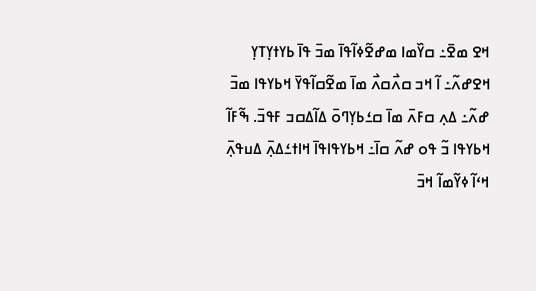ߞߐ ߘߐ߫߸ ߛߌ߰ߘߊ ߘߝߐ߬ߦߊ߬ߟߊ߫ ߘߏ߫ ߟߊ߫ ߕߌߙߌ߲ߠߌ߲ ߞߐߝߍ߬߸ ߊ߬ ߞߏ ߛߍ߯ߛߍ߯ ߘߊ߫ ߘߐ߬ߛߊ߬ߟߌ߫ ߞߕߌߟߊ ߘߏ߫ ߝߍ߬߸ ߡߍ߲ ߛߓߍ߫ ߘߊ߫ ߛߑߕߌ߲ߣߋ߫ ߡߊ߬ߡߛߏ ߓߟߏ߫. ߒ߬ߓߊ߬ ߞߕߌߟߊ ߏ߬ ߟߋ ߝߍ߬ ߛߊ߫߸ ߞߕߌߟߊߟߊ߫ ߞߊߙߑߡߍ߲߫ ߡߎߟߍ߲߫ ߞߵߊ߬ ߦߌ߬ߘߊ߬ ߞߏ߫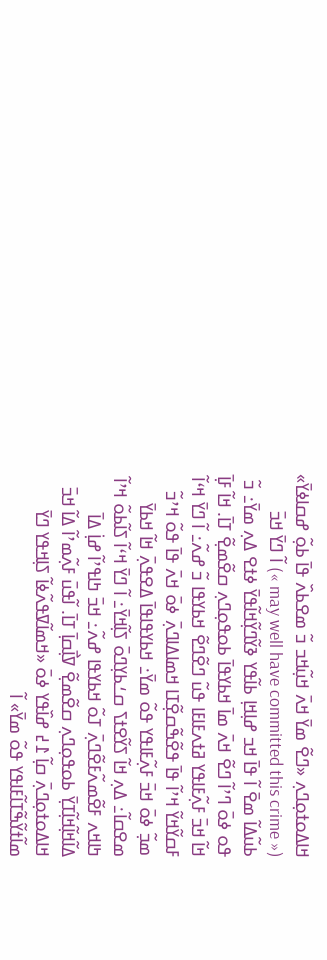ߞߊߡߋߙߋ߲ߣߍ߲ «ߣߐ߬ ߘߌ߫ ߞߍ߫ ߞߎ߲߬ߞߏ ߏ߬ ߘߐߕߍ߰ ߟߊ߫ ߕߋ߲߬ ߝߛߊߦߌ߫» (« may well have committed this crime ») ߊ߬ ߣߌ߫ ߞߏ߫ ߕߎ߬ߡߊ߬ ߘߐ߫ ߊ߬ ߟߊ߫ ߞߏ ߝߊ߲ߞߊ߲ ߕߊ߬ߟߌ ߢߌ߬ߣߌ߲߬ߞߊ߬ߟߌ߫ ߦߙߐ ߡߍ߲ ߘߌ߫߸ ߏ߬ ߟߋ ߦߋ߫ ߣߴߊ߬ ߣߐ߬ ߞߍ߫ ߘߊ߫ ߞߕߌߟߊ߫ ߕߋߟߋ߲ߣߍ߲ ߛߐ߬ߘߐ߲߬ ߠߊ߫. ߞߊ߬ ߓߊ߲߫ ߞߊ߬ ߞߏ߫ ߓߍ߲߬ߓߊߟߌ ߥߙߍߓߊߓߊ ߟߎ߬ ߣߐ߬ߣߐ߬ ߞߕߌߟߊ ߏ߬ ߝߍ߬߸ ߊ߬ ߣߌ߫ ߞߵߊ߬ ߓߛߌ߬ߞߌ߬ ߞߴߊ߬ ߟߊ߫ ߟߐ߬ߒ߬ߛߐ߲߬ߠߊ ߞߘߊߡߊߣߍ߲߫ ߦߋ߫ ߞߍ߫ ߟߊ߫ ߟߋ߬ ߞߴߏ߬ ߘߏ߲߬ ߦߋ߫ ߞߏ߫ ߓߍ߲߬ߓߊߟߌ ߟߋ߬ ߘߌ߫߸ ߞߕߌߟߊߟߊ߫ ߡߐߟߍ߲߫ ߞߊ߬ ߞߕߌ߫ ߘߐߛߊ߬߸ ߡߍ߲ ߞߊ߬ ߖߌ߬ߐߙߖ ߛߑߕߌ߲ߣߋ߫ ߖߊ߲߬ߞߌ߫߸ ߊ߬ ߣߌ߫ ߞߵߊ߬ ߖߊ߬ߕߋ߬ ߞߴߊ߬ ߤߊߞߍ ߓߐ߬ߘߍ߬ߓߐ߬ߣߍ߲߫ ߠߋ߬ ߞߕߌߟߊ ߝߍ߬߸ ߞߏ߫ ߤߊߟߴߊ߬ ߝߊ߲߭ ߡߊ߫ ߡߊ߬ߞߊ߲߬ߞߊ߲߬ߠߌ߲߫ ߕߋߟߋ߲ߣߍ߲ ߛߐ߬ߘߐ߲߬ ߜߊ߲߯ߛߊ߲߫ ߠߊ߫. ߊ߬ߟߎ߫ ߓߍ߲߬ߘߴߊ߬ ߡߊ߬ ߞߏ߫ ߞߊߡߋߙߋ߲ߣߍ߲߫ ߛߊ߲߬ ߁߄ ߝߊ߰ߟߌ ߦߋ߫ «ߞߘߊ߬ߜߟߍ߬ߦߊ߬ ߖߊ߲ߞߟߌ ߣߌ߫ ߘߊ߬ߙߌ߬ߒ߬ߠߊ߬ߓߊߟߌ ߟߋ߬ ߘߌ߫» ߊ߬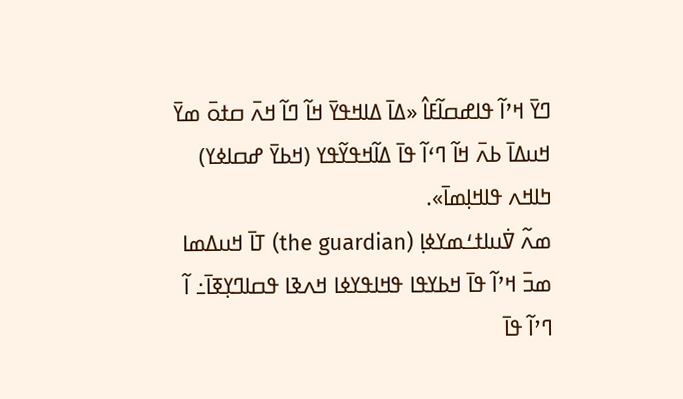ߣߌ߫ ߞߴߊ߬ ߟߊߝߛߊ߬ߓߊ߮ «ߡߊ߫ ߡߊߞߟߌ߫ ߞߊ߬ ߣߊ߬ ߞߍ߫ ߛߙߋ߫ ߘߌ߫ ߞߎߡߊ߫ ߕߍ߫ ߞߊ߬ ߣߵߊ߬ ߟߊ߫ ߡߊ߬ߞߟߌ߬ߟߌ (ߞߕߌ߫ ߝߛߊߦߌ) ߤߊߞߍ ߟߊߞߊ߲ߘߊ߫».
ߘߍ߬ ߜ߭ߎߊߙߑߘߌߦߊ߲ (the guardian) ߠߊ߫ ߞߎߡߘߊ ߘߏ߫ ߞߴߊ߬ ߟߊ߫ ߞߕߌߟߊ ߟߞߊߟߌߦߊ ߞߍߢߊ ߟߛߊߣߌ߲ߧߊ߫߸ ߊ߬ ߣߴߊ߬ ߟߊ߫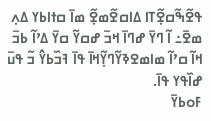ߟߐ߬ߒ߬ߛߐ߲߬ߠߊ ߡߊߛߐ߬ߘߐ߲߬ ߘߊ߫ ߛߙߊߕߌ ߡߍ߲ ߘߐ߫߸ ߊ߬ ߣߌ߫ ߝߣߊ߫ ߞߏ߫ ߝߛߌ߬ ߛߌ߫ ߡߴߊ߬ ߕߏ߫ ߞߊ߬ ߛߴߊ߬ ߘߊߘߐߢߌ߬ߣߌ߲߬ߞߊ߫ ߟߊ߫ ߔߏ߰ߕߌ߮ ߏ߬ ߟߎ߫ ߝߊ߰ߟߌ ߟߊ߫.
ߓߋߕߌ߫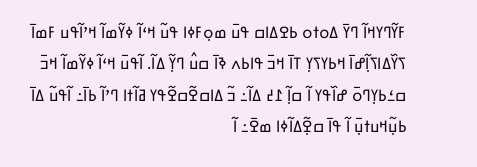ߓߌ߬ߣߌߞߊ߬ ߣߌ߫ ߡߋߙߋ ߕߐߡߊߛ ߟߎ߫ ߘߋ߲ߓߦߊ ߟߎ߬ ߞߵߊ߬ ߦߌ߬ߘߊ߬ ߞߴߊ߬ߟߎ ߓߘߊ߫ ߖߌ߰ߡߊߖߊ߲߬ߝߊ߫ ߞߕߌߖߌ߲ ߠߊ߫ ߞߏ߫ ߟߊߕߍ ߢߊ߫ ߛߎ߮ ߣߌ߲߬ ߡߊ߬. ߊ߬ߟߎ߫ ߞߵߊ߬ ߦߌ߬ߘߊ߬ ߞߏ߫ ߛߑߕߌ߲ߣߋ߫ ߝߊ߰ߟߌ ߊ߬ ߛߊ߲߬ ߁߄ ߡߊ߬߸ ߏ߬ ߡߊߛߐ߬ߛߐ߬ߟߌ ߥߊ߬ߙߊ ߣߴߊ߬ ߕߊ߫߸ ߊ߬ߟߎ߬ ߡߊ߫ ߕߎ߲߬ߞߎߙߎ߲߫ ߊ߬ ߟߊ߫ ߛߐ߲߬ߡߊ߬ߦߊ ߘߐ߫߸ ߊ߬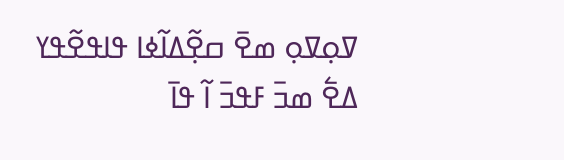ߜߋ߲ߜߋ߲ ߘߐ߫ ߛߐ߲߬ߡߊ߬ߦߊ ߟߊߟߐ߬ߟߌ ߡߐ߱ ߘߏ߫ ߓߟߏ߫ ߊ߬ ߟߊ߫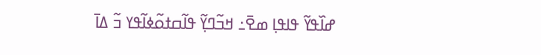ߝߊ߰ߟߌ߬ ߟߊߟߊ߲ ߘߐ߫߸ ߞߏ߬ߣߌ߲߬ ߟߊ߬ߛߙߋ߬ߦߊ߬ߟߌ ߏ߬ ߡߊ߫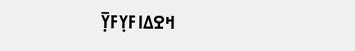ߞߐߡߊߓߌ߲ߓߌ߲߫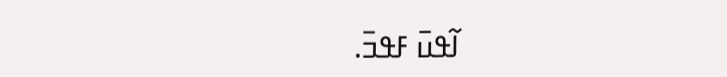ߊ߬ߟߎ߫ ߓߟߏ߫.